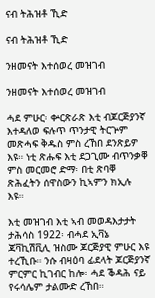ናብ ትሕዝቶ ኺድ

ናብ ትሕዝቶ ኺድ

ንዘመናት እተሰወረ መዝገብ

ንዘመናት እተሰወረ መዝገብ

ሓደ ምሁር፡ ቍርጽራጽ እቲ ብጆርጅያንኛ እተዳለወ ፍሉጥ ጥንታዊ ትርጕም መጽሓፍ ቅዱስ ምስ ረኸበ ደንጽይዎ እዩ። ነቲ ጽሑፍ እቲ ደጋጊሙ ብጥንቃቐ ምስ መርመሮ ድማ፡ በቲ ጽባቐ ጽሕፈትን ሰዋስውን ኪኣምን ክኢሉ እዩ።

እቲ መዝገብ እቲ ኣብ መወዳእታታት ታሕሳስ 1922፡ ብሓደ ኢቫኔ ጃቫኪሽቪሊ ዝስሙ ጆርጅያዊ ምሁር እዩ ተረኺቡ። ንሱ ብዛዕባ ፊደላት ጆርጅያንኛ ምርምር ኪገብር ከሎ፡ ሓደ ቕዳሕ ናይ የሩሳሌም ታልሙድ ረኸበ።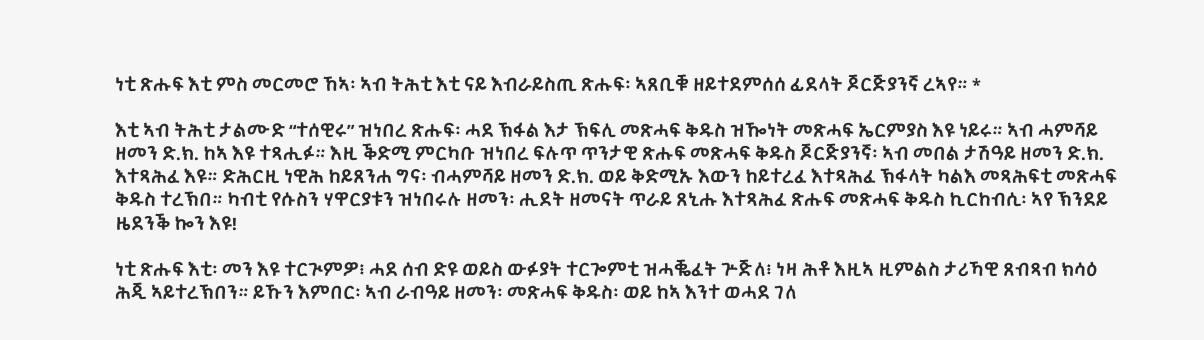ነቲ ጽሑፍ እቲ ምስ መርመሮ ኸኣ፡ ኣብ ትሕቲ እቲ ናይ እብራይስጢ ጽሑፍ፡ ኣጸቢቑ ዘይተደምሰሰ ፊደላት ጆርጅያንኛ ረኣየ። *

እቲ ኣብ ትሕቲ ታልሙድ “ተሰዊሩ” ዝነበረ ጽሑፍ፡ ሓደ ኽፋል እታ ኽፍሊ መጽሓፍ ቅዱስ ዝዀነት መጽሓፍ ኤርምያስ እዩ ነይሩ። ኣብ ሓምሻይ ዘመን ድ.ክ. ከኣ እዩ ተጻሒፉ። እዚ ቕድሚ ምርካቡ ዝነበረ ፍሉጥ ጥንታዊ ጽሑፍ መጽሓፍ ቅዱስ ጆርጅያንኛ፡ ኣብ መበል ታሽዓይ ዘመን ድ.ክ. እተጻሕፈ እዩ። ድሕርዚ ነዊሕ ከይጸንሐ ግና፡ ብሓምሻይ ዘመን ድ.ክ. ወይ ቅድሚኡ እውን ከይተረፈ እተጻሕፈ ኽፋላት ካልእ መጻሕፍቲ መጽሓፍ ቅዱስ ተረኽበ። ካብቲ የሱስን ሃዋርያቱን ዝነበሩሉ ዘመን፡ ሒደት ዘመናት ጥራይ ጸኒሑ እተጻሕፈ ጽሑፍ መጽሓፍ ቅዱስ ኪርከብሲ፡ ኣየ ኽንደይ ዜደንቕ ኰን እዩ!

ነቲ ጽሑፍ እቲ፡ መን እዩ ተርጒምዎ፧ ሓደ ሰብ ድዩ ወይስ ውፉያት ተርጐምቲ ዝሓቘፈት ጕጅለ፧ ነዛ ሕቶ እዚኣ ዚምልስ ታሪኻዊ ጸብጻብ ክሳዕ ሕጂ ኣይተረኽበን። ይኹን እምበር፡ ኣብ ራብዓይ ዘመን፡ መጽሓፍ ቅዱስ፡ ወይ ከኣ እንተ ወሓደ ገለ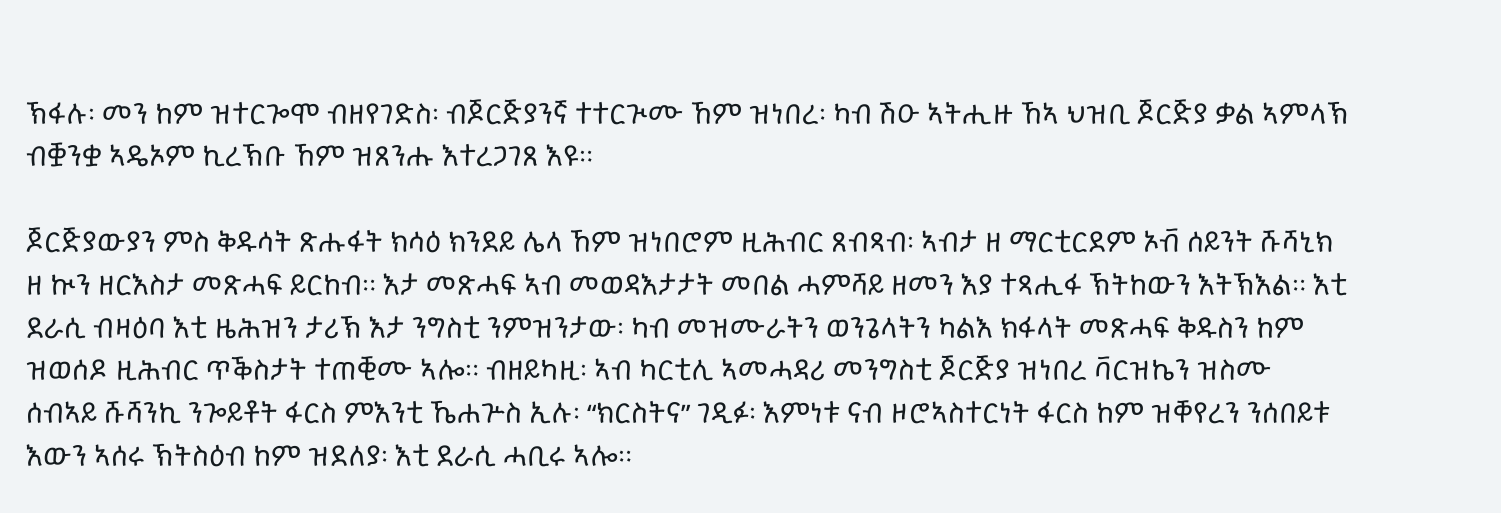ኽፋሉ፡ መን ከም ዝተርጐሞ ብዘየገድስ፡ ብጆርጅያንኛ ተተርጒሙ ኸም ዝነበረ፡ ካብ ሽዑ ኣትሒዙ ኸኣ ህዝቢ ጆርጅያ ቃል ኣምላኽ ብቛንቋ ኣዴኦም ኪረኽቡ ኸም ዝጸንሑ እተረጋገጸ እዩ።

ጆርጅያውያን ምስ ቅዱሳት ጽሑፋት ክሳዕ ክንደይ ሌላ ኸም ዝነበሮም ዚሕብር ጸብጻብ፡ ኣብታ ዘ ማርቲርደም ኦቭ ሰይንት ሹሻኒክ ዘ ኲን ዘርእስታ መጽሓፍ ይርከብ። እታ መጽሓፍ ኣብ መወዳእታታት መበል ሓምሻይ ዘመን እያ ተጻሒፋ ኽትከውን እትኽእል። እቲ ደራሲ ብዛዕባ እቲ ዜሕዝን ታሪኽ እታ ንግስቲ ንምዝንታው፡ ካብ መዝሙራትን ወንጌላትን ካልእ ክፋላት መጽሓፍ ቅዱስን ከም ዝወሰዶ ዚሕብር ጥቕስታት ተጠቒሙ ኣሎ። ብዘይካዚ፡ ኣብ ካርቲሊ ኣመሓዳሪ መንግስቲ ጆርጅያ ዝነበረ ቫርዝኬን ዝስሙ ሰብኣይ ሹሻንኪ ንጐይቶት ፋርስ ምእንቲ ኼሐጕስ ኢሉ፡ “ክርስትና” ገዲፉ፡ እምነቱ ናብ ዞሮኣስተርነት ፋርስ ከም ዝቐየረን ንሰበይቱ እውን ኣሰሩ ኽትስዕብ ከም ዝደለያ፡ እቲ ደራሲ ሓቢሩ ኣሎ።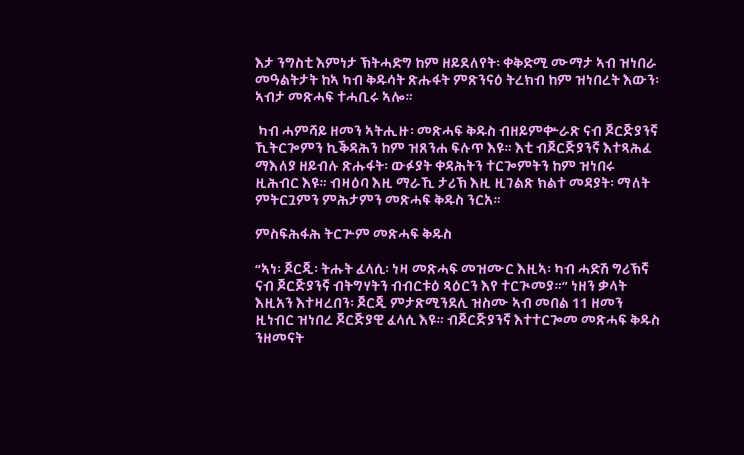እታ ንግስቲ እምነታ ኽትሓድግ ከም ዘይደለየት፡ ቀቅድሚ ሙማታ ኣብ ዝነበራ መዓልትታት ከኣ ካብ ቅዱሳት ጽሑፋት ምጽንናዕ ትረክብ ከም ዝነበረት እውን፡ ኣብታ መጽሓፍ ተሓቢሩ ኣሎ።

 ካብ ሓምሻይ ዘመን ኣትሒዙ፡ መጽሓፍ ቅዱስ ብዘይምቍራጽ ናብ ጆርጅያንኛ ኺትርጐምን ኪቕዳሕን ከም ዝጸንሐ ፍሉጥ እዩ። እቲ ብጆርጅያንኛ እተጻሕፈ ማእለያ ዘይብሉ ጽሑፋት፡ ውፉያት ቀዳሕትን ተርጐምትን ከም ዝነበሩ ዚሕብር እዩ። ብዛዕባ እዚ ማራኺ ታሪኽ እዚ ዚገልጽ ክልተ መዳያት፡ ማለት ምትርጓምን ምሕታምን መጽሓፍ ቅዱስ ንርአ።

ምስፍሕፋሕ ትርጕም መጽሓፍ ቅዱስ

“ኣነ፡ ጆርጂ፡ ትሑት ፈላሲ፡ ነዛ መጽሓፍ መዝሙር እዚኣ፡ ካብ ሓድሽ ግሪኽኛ ናብ ጆርጅያንኛ ብትግሃትን ብብርቱዕ ጻዕርን እየ ተርጒመያ።” ነዘን ቃላት እዚአን እተዛረበን፡ ጆርጂ ምታጽሚንደሊ ዝስሙ ኣብ መበል 11 ዘመን ዚነብር ዝነበረ ጆርጅያዊ ፈላሲ እዩ። ብጆርጅያንኛ እተተርጐመ መጽሓፍ ቅዱስ ንዘመናት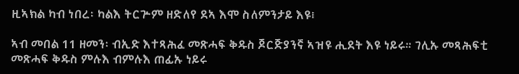ዚኣክል ካብ ነበረ፡ ካልእ ትርጕም ዘድለየ ደኣ እሞ ስለምንታይ እዩ፧

ኣብ መበል 11 ዘመን፡ ብኢድ እተጻሕፈ መጽሓፍ ቅዱስ ጆርጅያንኛ ኣዝዩ ሒደት እዩ ነይሩ። ገሊኡ መጻሕፍቲ መጽሓፍ ቅዱስ ምሉእ ብምሉእ ጠፊኡ ነይሩ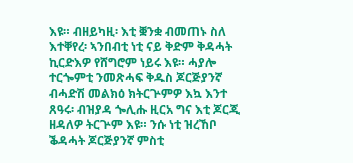እዩ። ብዘይካዚ፡ እቲ ቛንቋ ብመጠኑ ስለ እተቐየረ፡ ኣንበብቲ ነቲ ናይ ቅድም ቅዳሓት ኪርድእዎ የሸግሮም ነይሩ እዩ። ሓያሎ ተርጐምቲ ንመጽሓፍ ቅዱስ ጆርጅያንኛ ብሓድሽ መልክዕ ክትርጕምዎ እኳ እንተ ጸዓሩ፡ ብዝያዳ ጐሊሑ ዚርአ ግና እቲ ጆርጂ ዘዳለዎ ትርጕም እዩ። ንሱ ነቲ ዝረኸቦ ቕዳሓት ጆርጅያንኛ ምስቲ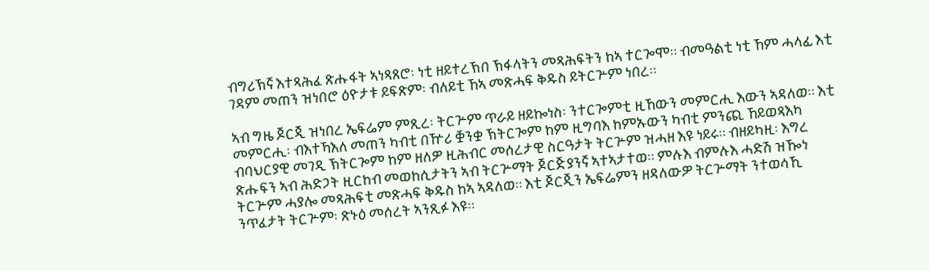ብግሪኽኛ እተጻሕፈ ጽሑፋት ኣነጻጸሮ፡ ነቲ ዘይተረኽበ ኽፋላትን መጻሕፍትን ከኣ ተርጐሞ። ብመዓልቲ ነቲ ኸም ሓላፊ እቲ ገዳም መጠን ዝነበሮ ዕዮታቱ ይፍጽም፡ ብለይቲ ኸኣ መጽሓፍ ቅዱስ ይትርጕም ነበረ።

ኣብ ግዜ ጆርጂ ዝነበረ ኤፍሬም ምጺረ፡ ትርጕም ጥራይ ዘይኰነስ፡ ንተርጐምቲ ዚኸውን መምርሒ እውን ኣዳለወ። እቲ መምርሒ፡ ብእተኻእለ መጠን ካብቲ በዅሪ ቛንቋ ኽትርጐም ከም ዚግባእ ከምኡውን ካብቲ ምንጪ ኸይወጻእካ ብባህርያዊ መገዲ ኽትርጐም ከም ዘለዎ ዚሕብር መሰረታዊ ስርዓታት ትርጕም ዝሓዘ እዩ ነይሩ። ብዘይካዚ፡ እግረ ጽሑፍን ኣብ ሕድጋት ዚርከብ መወከሲታትን ኣብ ትርጕማት ጆርጅያንኛ ኣተኣታተወ። ምሉእ ብምሉእ ሓድሽ ዝዀነ ትርጕም ሓያሎ መጻሕፍቲ መጽሓፍ ቅዱስ ከኣ ኣዳለወ። እቲ ጆርጂን ኤፍሬምን ዘዳለውዎ ትርጕማት ንተወሳኺ ንጥፈታት ትርጕም፡ ጽኑዕ መሰረት ኣንጺፉ እዩ።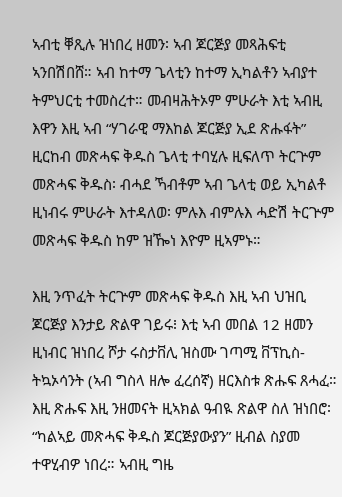ኣብቲ ቐጺሉ ዝነበረ ዘመን፡ ኣብ ጆርጅያ መጻሕፍቲ ኣንበሽበሸ። ኣብ ከተማ ጌላቲን ከተማ ኢካልቶን ኣብያተ ትምህርቲ ተመስረተ። መብዛሕትኦም ምሁራት እቲ ኣብዚ እዋን እዚ ኣብ “ሃገራዊ ማእከል ጆርጅያ ኢደ ጽሑፋት” ዚርከብ መጽሓፍ ቅዱስ ጌላቲ ተባሂሉ ዚፍለጥ ትርጕም መጽሓፍ ቅዱስ፡ ብሓደ ኻብቶም ኣብ ጌላቲ ወይ ኢካልቶ ዚነብሩ ምሁራት እተዳለወ፡ ምሉእ ብምሉእ ሓድሽ ትርጕም መጽሓፍ ቅዱስ ከም ዝዀነ እዮም ዚኣምኑ።

እዚ ንጥፈት ትርጕም መጽሓፍ ቅዱስ እዚ ኣብ ህዝቢ ጆርጅያ እንታይ ጽልዋ ገይሩ፧ እቲ ኣብ መበል 12 ዘመን ዚነብር ዝነበረ ሾታ ሩስታቨሊ ዝስሙ ገጣሚ ቨፕኪስ-ትኳኦሳንት (ኣብ ግስላ ዘሎ ፈረሰኛ) ዘርእስቱ ጽሑፍ ጸሓፈ። እዚ ጽሑፍ እዚ ንዘመናት ዚኣክል ዓብዪ ጽልዋ ስለ ዝነበሮ፡ “ካልኣይ መጽሓፍ ቅዱስ ጆርጅያውያን” ዚብል ስያመ ተዋሂብዎ ነበረ። ኣብዚ ግዜ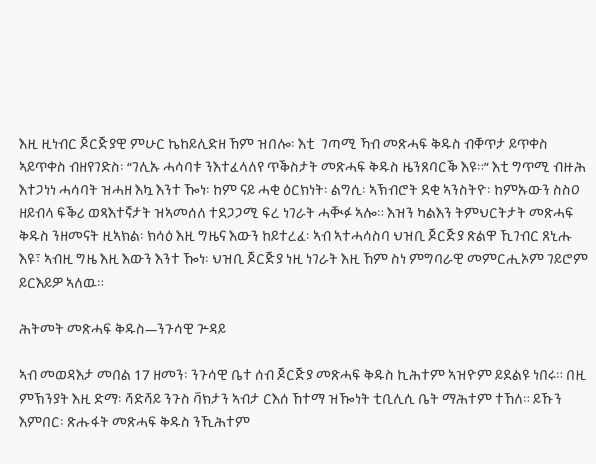እዚ ዚነብር ጆርጅያዊ ምሁር ኬከይሊድዘ ኸም ዝበሎ፡ እቲ  ገጣሚ ኻብ መጽሓፍ ቅዱስ ብቐጥታ ይጥቀስ ኣይጥቀስ ብዘየገድስ፡ “ገሊኡ ሓሳባቱ ንእተፈላለየ ጥቕስታት መጽሓፍ ቅዱስ ዜንጸባርቕ እዩ።” እቲ ግጥሚ ብዙሕ እተጋነነ ሓሳባት ዝሓዘ እኳ እንተ ዀነ፡ ከም ናይ ሓቂ ዕርክነት፡ ልግሲ፡ ኣኽብሮት ደቂ ኣንስትዮ፡ ከምኡውን ስስዐ ዘይብላ ፍቕሪ ወጻእተኛታት ዝኣመሰለ ተደጋጋሚ ፍረ ነገራት ሓቚፉ ኣሎ። እዝን ካልእን ትምህርትታት መጽሓፍ ቅዱስ ንዘመናት ዚኣክል፡ ክሳዕ እዚ ግዜና እውን ከይተረፈ፡ ኣብ ኣተሓሳስባ ህዝቢ ጆርጅያ ጽልዋ ኺገብር ጸኒሑ እዩ፣ ኣብዚ ግዜ እዚ እውን እንተ ዀነ፡ ህዝቢ ጆርጅያ ነዚ ነገራት እዚ ኸም ስነ ምግባራዊ መምርሒኦም ገይሮም ይርእይዎ ኣለዉ።

ሕትመት መጽሓፍ ቅዱስ—ንጉሳዊ ጕዳይ

ኣብ መወዳእታ መበል 17 ዘመን፡ ንጉሳዊ ቤተ ሰብ ጆርጅያ መጽሓፍ ቅዱስ ኪሕተም ኣዝዮም ይደልዩ ነበሩ። በዚ ምኽንያት እዚ ድማ፡ ሻድሻይ ንጉስ ቫክታን ኣብታ ርእሰ ኸተማ ዝዀነት ቲቢሊሲ ቤት ማሕተም ተኸለ። ይኹን እምበር፡ ጽሑፋት መጽሓፍ ቅዱስ ንኺሕተም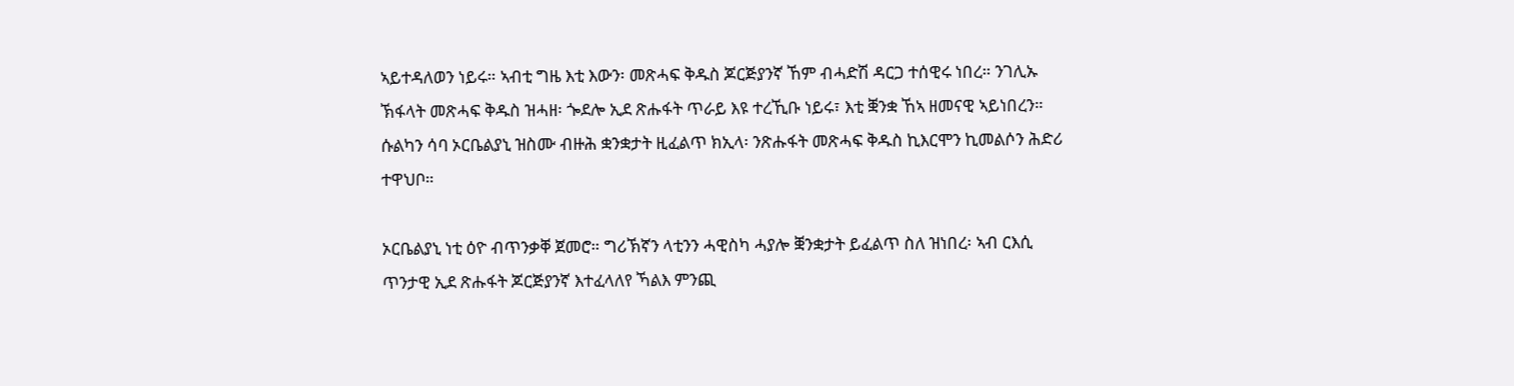ኣይተዳለወን ነይሩ። ኣብቲ ግዜ እቲ እውን፡ መጽሓፍ ቅዱስ ጆርጅያንኛ ኸም ብሓድሽ ዳርጋ ተሰዊሩ ነበረ። ንገሊኡ ኽፋላት መጽሓፍ ቅዱስ ዝሓዘ፡ ጐደሎ ኢደ ጽሑፋት ጥራይ እዩ ተረኺቡ ነይሩ፣ እቲ ቛንቋ ኸኣ ዘመናዊ ኣይነበረን። ሱልካን ሳባ ኦርቤልያኒ ዝስሙ ብዙሕ ቋንቋታት ዚፈልጥ ክኢላ፡ ንጽሑፋት መጽሓፍ ቅዱስ ኪእርሞን ኪመልሶን ሕድሪ ተዋህቦ።

ኦርቤልያኒ ነቲ ዕዮ ብጥንቃቐ ጀመሮ። ግሪኽኛን ላቲንን ሓዊስካ ሓያሎ ቛንቋታት ይፈልጥ ስለ ዝነበረ፡ ኣብ ርእሲ ጥንታዊ ኢደ ጽሑፋት ጆርጅያንኛ እተፈላለየ ኻልእ ምንጪ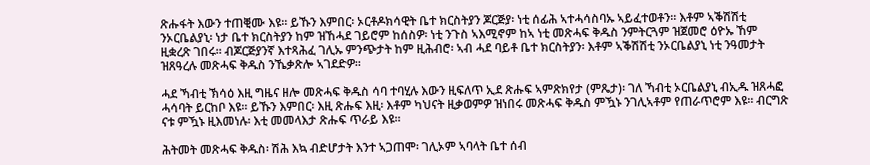ጽሑፋት እውን ተጠቒሙ እዩ። ይኹን እምበር፡ ኦርቶዶክሳዊት ቤተ ክርስትያን ጆርጅያ፡ ነቲ ሰፊሕ ኣተሓሳስባኡ ኣይፈተወቶን። እቶም ኣቕሽሽቲ ንኦርቤልያኒ፡ ነታ ቤተ ክርስትያን ከም ዝኸሓደ ገይሮም ከሰስዎ፡ ነቲ ንጉስ ኣእሚኖም ከኣ ነቲ መጽሓፍ ቅዱስ ንምትርጓም ዝጀመሮ ዕዮኡ ኸም ዚቋረጽ ገበሩ። ብጆርጅያንኛ እተጻሕፈ ገሊኡ ምንጭታት ከም ዚሕብሮ፡ ኣብ ሓደ ባይቶ ቤተ ክርስትያን፡ እቶም ኣቕሽሽቲ ንኦርቤልያኒ ነቲ ንዓመታት ዝጸዓረሉ መጽሓፍ ቅዱስ ንኼቃጽሎ ኣገደድዎ።

ሓደ ኻብቲ ኽሳዕ እዚ ግዜና ዘሎ መጽሓፍ ቅዱስ ሳባ ተባሂሉ እውን ዚፍለጥ ኢደ ጽሑፍ ኣምጽክየታ (ምጼታ)፡ ገለ ኻብቲ ኦርቤልያኒ ብኢዱ ዝጸሓፎ ሓሳባት ይርከቦ እዩ። ይኹን እምበር፡ እዚ ጽሑፍ እዚ፡ እቶም ካህናት ዚቃወምዎ ዝነበሩ መጽሓፍ ቅዱስ ምዃኑ ንገሊኣቶም የጠራጥሮም እዩ። ብርግጽ ናቱ ምዃኑ ዚእመነሉ፡ እቲ መመላእታ ጽሑፍ ጥራይ እዩ።

ሕትመት መጽሓፍ ቅዱስ፡ ሽሕ እኳ ብድሆታት እንተ ኣጋጠሞ፡ ገሊኦም ኣባላት ቤተ ሰብ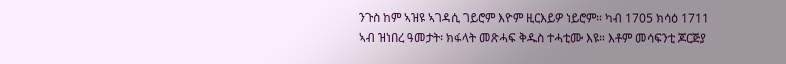ንጉስ ከም ኣዝዩ ኣገዳሲ ገይሮም እዮም ዚርእይዎ ነይሮም። ካብ 1705 ክሳዕ 1711 ኣብ ዝነበረ ዓመታት፡ ክፋላት መጽሓፍ ቅዱስ ተሓቲሙ እዩ። እቶም መሳፍንቲ ጆርጅያ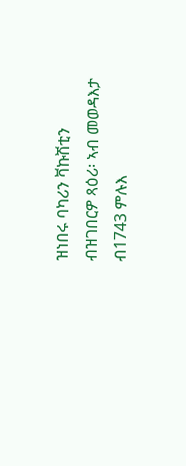ዝነበሩ ባካሪን ቫኩሽቲን ብዝገበርዎ ጻዕሪ፡ ኣብ መወዳእታ ብ1743 ምሉእ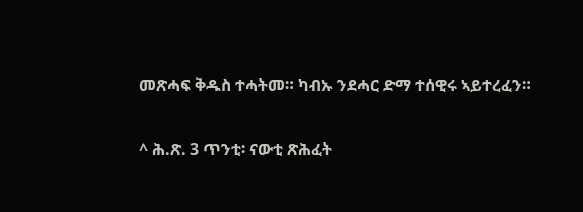መጽሓፍ ቅዱስ ተሓትመ። ካብኡ ንደሓር ድማ ተሰዊሩ ኣይተረፈን።

^ ሕ.ጽ. 3 ጥንቲ፡ ናውቲ ጽሕፈት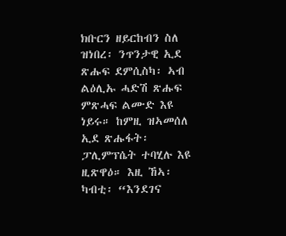ክቡርን ዘይርከብን ስለ ዝነበረ፡ ንጥንታዊ ኢደ ጽሑፍ ደምሲስካ፡ ኣብ ልዕሊኡ ሓድሽ ጽሑፍ ምጽሓፍ ልሙድ እዩ ነይሩ። ከምዚ ዝኣመሰለ ኢደ ጽሑፋት፡ ፓሊምፕሴት ተባሂሉ እዩ ዚጽዋዕ። እዚ ኸኣ፡ ካብቲ፡ “እንደገና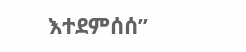እተደምሰሰ”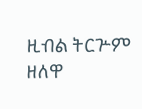ዚብል ትርጕም ዘለዋ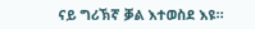ናይ ግሪኽኛ ቓል እተወስደ እዩ።